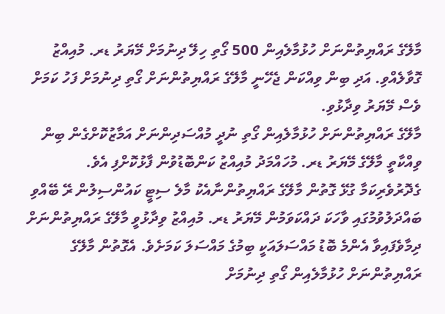މާލޭގެ ރައްޔިތުންނަށް ހުޅުމާލެއިން 500 ގޯތި ހިލޭ ދިނުމަށް މޭޔަރު ޑރ. މުއިއްޒު ގޮވާލެއްވި. އަދި ބިން ވިއްކަން ޖެހޭނީ މާލޭގެ ރައްޔިތުންނަށް ގޯތި ދިނުމަށް ފަހު ކަމަށް ވެސް މޭޔަރު ވިދާޅުވި.
މާލޭގެ ރައްޔިތުންނަށް ހުޅުމާލެއިން ގޯތި ނުދީ މުއްސަދިންނަށް އަމާޒުކޮށްގެން ބިން ވިއްކާތީ މާލޭގެ މޭޔަރު ޑރ. މުހައްމަދު މުއިއްޒު ކަންބޮޑުވުން ފާޅުކޮށްފި އެވެ.
ގެދޮރުވެރިކަމާ ގުޅޭ ގޮތުން މާލޭގެ ރައްޔިތުންނާއެކު މާލެ ސިޓީ ކައުންސިލުން ރޭ ބޭއްވި ބައްދަލުވުމުގައި ވާހަކަ ދައްކަވަމުން މޭޔަރު ޑރ. މުއިއްޒު ވިދާޅުވީ މާލޭގެ ރައްޔިތުންނަށް ދިމާވެފައިވާ އެންމެ ބޮޑު މައްސަލައަކީ ބިމުގެ މައްސަލަ ކަމަށެވެ. އެގޮތުން މާލޭގެ ރައްޔިތުންނަށް ހުޅުމާލެއިން ގޯތި ދިނުމަށް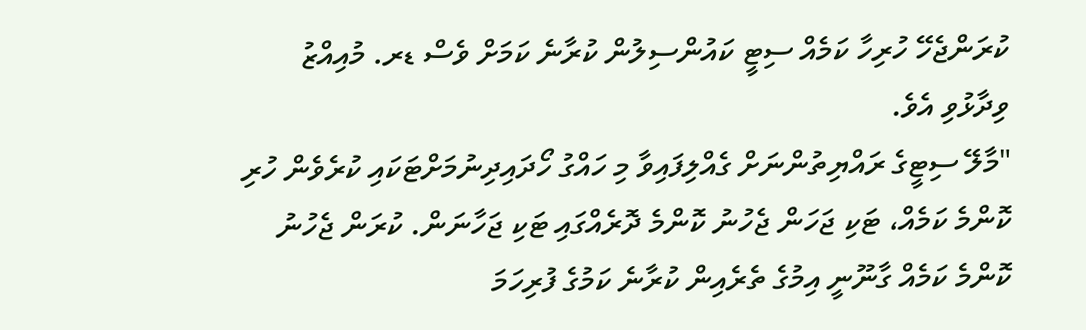ކުރަންޖެހޭ ހުރިހާ ކަމެއް ސިޓީ ކައުންސިލުން ކުރާނެ ކަމަށް ވެސް ޑރ. މުއިއްޒު ވިދާޅުވި އެވެ.
"މާލޭ ސިޓީގެ ރައްޔިތުންނަށް ގެއްލިފައިވާ މި ހައްގު ހޯދައިދިނުމަށްޓަކައި ކުރެވެން ހުރި ކޮންމެ ކަމެއް، ޓަކި ޖަހަން ޖެހުނު ކޮންމެ ދޮރެއްގައި ޓަކި ޖަހާނަން. ކުރަން ޖެހުނު ކޮންމެ ކަމެއް ގާނޫނީ އިމުގެ ތެރެއިން ކުރާނެ ކަމުގެ ފުރިހަމަ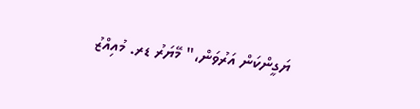ޔަގީންކަން އަރުވަން،" މޭޔަރު ޑރ. މުއިއްޒު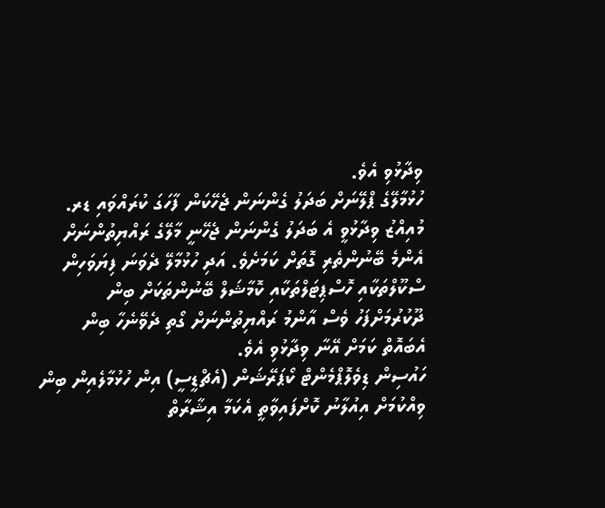ވިދާޅުވި އެވެ.
ހުޅުމާލޭގެ ޕްލޭނަށް ބަދަލު ގެންނަން ޖެހޭކަން ފާހަގަ ކުރައްވައި ޑރ. މުއިއްޒު ވިދާޅުވީ އެ ބަދަލު ގެންނަން ޖެހޭނީ މާލޭގެ ރައްޔިތުންނަށް އެންމެ ބޭނުންތެރި ގޮތަށް ކަމަށެވެ. އަދި ހުޅުމާލޭ ދެވަނަ ފިޔަވަހިން ސްކޫލްތަކާއި ހޮސްޕިޓަލްތަކާއި ކޮމާޝަލް ބޭނުންތަކަށް ބިން ދޫކުރުމަށްފަހު ވެސް އާންމު ރައްޔިތުންނަށް ގޯތި ދެވޭނެހާ ބިން އެބައޮތް ކަމަށް އޭނާ ވިދާޅުވި އެވެ.
ހައުސިން ޑިވެލޮޕްމެންޓް ކޯޕަރޭޝަން (އެޗްޑީސީ) އިން ހުޅުމާލެއިން ބިން ވިއްކުމަށް އިއުލާނު ކޮށްފައިވާތީ އެކަމާ އިޝާރާތް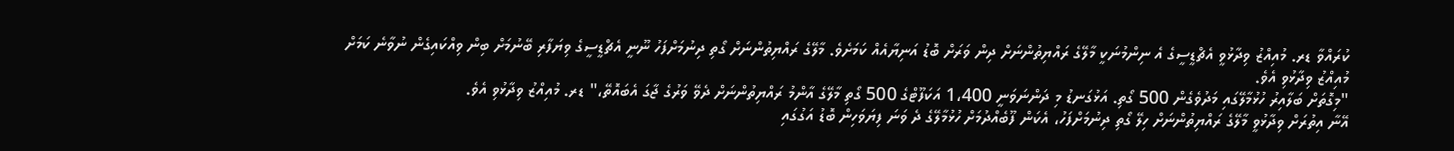ކުރައްވާ ޑރ. މުއިއްޒު ވިދާޅުވީ އެޗްޑީސީގެ އެ ނިންމުނަކީ މާލޭގެ ރައްޔިތުންނަށް ދިން ވަރަށް ބޮޑު އަނިޔާއެއް ކަމަށެވެ. މާލޭގެ ރައްޔިތުންނަށް ގޯތި ދިނުމަށްފަހު ނޫނީ އެޗްޑީސީގެ ވިޔަފާރި ބޭނުމަށް ބިން ވިއްކައިގެން ނުވާނެ ކަމަށް މުއިއްޒު ވިދާޅުވި އެވެ.
"މިގޮތަށް ބަލާއިރު ހުޅުމާލޭގައި މަދުވެގެން 500 ގޯތި. އަޅުގަނޑު މި ދަންނަވަނީ 1،400 އަކަފޫޓްގެ 500 ގޯތި މާލޭގެ އާންމު ރައްޔިތުންނަށް ދެވޭ ވަރުގެ ޖާގަ އެބައޮތޭ،" ޑރ. މުއިއްޒު ވިދާޅުވި އެވެ.
އޭނާ އިތުރަށް ވިދާޅުވީ މާލޭގެ ރައްޔިތުންނަށް ހިލޭ ގޯތި ދިނުމަށްފަހު، އެކަން ފޫބެއްދުމަށް ހުޅުމާލޭގެ ދެ ވަނަ ފިޔަވަހިން ބޮޑު އަގުގައި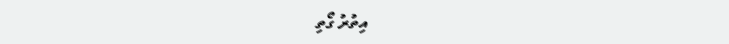އިތުރު ގޯތި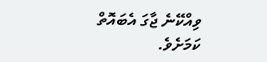ވިއްކޭނެ ޖާގަ އެބައޮތް ކަމަށެވެ.